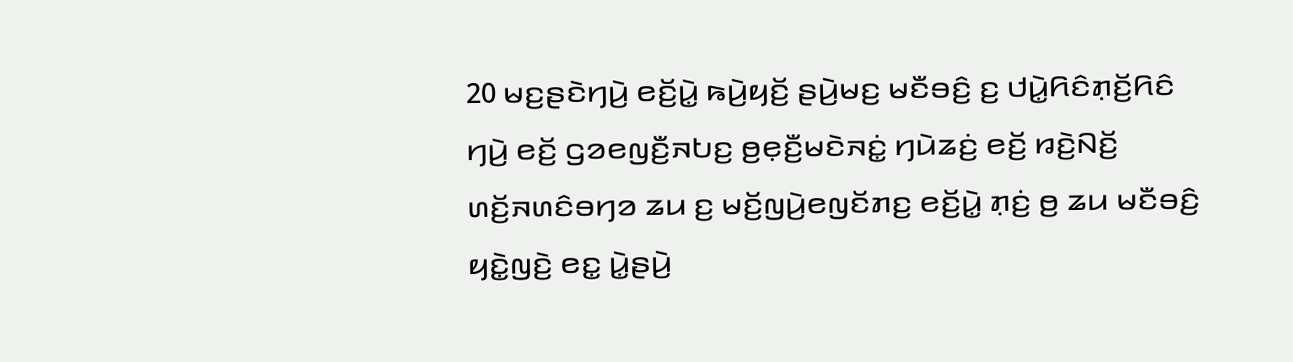20 ꤗꤢ꤬ꤔꤢꤧꤚꤣꤧ꤬ ꤕꤢꤩ꤬ꤣꤧ꤭ ꤒꤣꤧ꤬ꤟꤢꤩ꤬ ꤔꤣꤧ꤬ꤗꤢ꤬ ꤗꤢꤪꤋꤢꤨ꤬ ꤢ꤬ ꤓꤣꤧ꤭ꤖꤢꤨꤊ꤫ꤢꤩ꤬ꤖꤢꤨ ꤚꤣꤧ꤬ ꤕꤢꤩ꤬ ꤞꤤꤕꤜꤢꤪ꤬ꤏꤝꤢ꤬ ꤥ꤬ꤕ꤫ꤢꤪ꤬ꤗꤢꤧꤏꤢꤦ꤭ ꤚꤣꤧꤘꤢꤦ꤬ ꤕꤢꤩ꤬ ꤙꤢꤧ꤬ꤡꤢꤩ꤬ ꤛꤢꤩ꤬ꤏꤛꤢꤨꤋꤚꤤ ꤘꤣ ꤢ꤬ ꤗꤢꤩ꤬ꤜꤣꤧ꤬ꤕꤜꤢꤩꤊꤢ꤬ ꤕꤢꤩ꤬ꤣꤧ꤭ ꤊ꤫ꤢꤦ꤬ ꤥ꤬ ꤘꤣ ꤗꤢꤪꤋꤢꤨ꤬ ꤟꤢꤧ꤭ꤜꤢꤧ꤬ ꤕꤢ꤭ ꤣꤧ꤭ꤔꤣꤧ꤬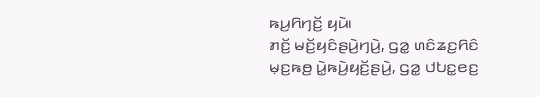ꤒꤣ꤬ꤖꤚꤢꤩ꤬ ꤟꤣꤧ꤯
ꤊꤢꤩ꤬ ꤗꤢꤩ꤬ꤟꤢꤨꤔꤣꤧ꤬ꤚꤣꤧ꤬, ꤞꤤ꤭ ꤛꤢꤨꤘꤢ꤬ꤖꤢꤨ ꤗ꤫ꤢ꤬ꤒꤥ꤬ ꤣꤧ꤭ꤒꤣꤧ꤬ꤟꤢꤩ꤬ꤔꤣꤧ꤬, ꤞꤤ꤭ ꤓꤝꤢ꤭ꤕꤢ꤬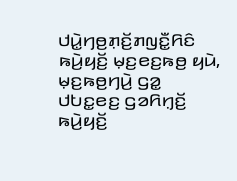ꤓꤣꤧ꤭ꤚꤥ꤬ꤊ꤫ꤢꤩ꤬ꤊꤜꤢꤪ꤭ꤖꤢꤨ ꤒꤣꤧ꤬ꤟꤢꤩ꤬ ꤗ꤫ꤢ꤬ꤕꤢ꤬ꤒꤥ꤬ ꤟꤣꤧ, ꤗ꤫ꤢ꤬ꤒꤥ꤬ꤚꤣꤧ꤬ ꤞꤤ꤭ ꤓꤝꤢ꤭ꤕꤢ꤬ ꤞꤤꤖꤚ꤫ꤢꤩ꤬ ꤒꤣꤧ꤬ꤟꤢꤩ꤬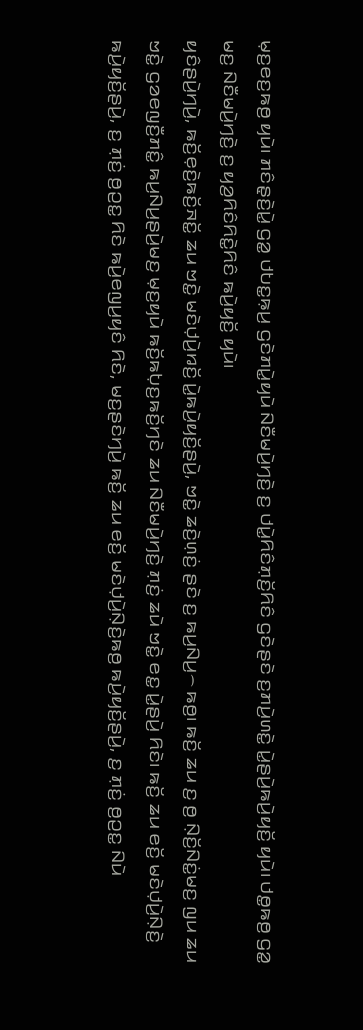ꤗ꤫ꤢ꤬ꤕꤢ꤬ꤒꤥ꤬ ꤟꤣꤧ꤯ ꤊꤢꤨꤔ꤫ꤢꤧ꤬ꤣꤧ꤭ ꤞꤤ꤭ ꤓꤝꤢ꤭ꤒ꤫ꤣ꤬ ꤞꤢꤧꤊꤣꤧ꤭ꤟꤣꤧ ꤡꤢꤪꤗꤣꤧ꤬ꤚꤢꤧ꤬ ꤢ꤬ ꤓꤣꤧ꤭ꤖꤢꤨꤊ꤫ꤢꤩ꤬ꤖꤢꤨ ꤞꤢꤧꤔꤢꤧ ꤢ꤬ꤊꤣꤧ꤬ꤛꤢꤧ꤭ ꤣꤧ꤭ꤔꤣꤧ꤬ꤒꤣꤧ꤬ꤟꤢꤩ꤬ ꤟꤣꤧ꤯ ꤓꤥ꤭ꤒꤥ꤬ ꤞꤤ꤭ ꤗꤢ꤬ ꤡꤢꤪꤗꤣꤧ꤬ꤚꤢꤧ꤬ ꤢ꤬ ꤟꤤ꤬ꤖꤢꤨꤖꤢꤧ꤭ꤖꤢꤨ ꤒꤣꤧ꤬ꤟꤢꤩ꤬ ꤟꤣꤧ꤯
ꤟꤢꤨꤔꤣꤧ꤬ꤚꤣꤧ꤬, ꤒꤢꤩ꤬ꤕ꤫ꤢꤧ꤬ꤒꤢꤩ꤬ꤏꤢꤩ꤭ ꤘꤣ ꤠꤢꤧ꤭ ꤗꤢꤧꤓ꤫ꤣꤧ꤬ꤙꤢꤩ꤬ ꤣꤧ꤭ꤒꤣꤧ꤬ꤟꤢꤩ꤬ꤔꤣꤧ꤬, ꤠꤢꤧ꤭ ꤘꤢꤧ꤬ꤛ꤫ꤢꤦ꤬ ꤔꤢꤧ ꤢ꤬ ꤒꤣ꤬ꤡꤣ꤬꤮ ꤒꤥ꤬꤯ ꤒꤢꤩ꤬ ꤘꤣ ꤢ꤬ ꤥ꤬ ꤡ꤫ꤢꤩ꤬ꤡꤢꤦ꤭ꤗꤢ꤬ ꤜꤣ ꤘꤣ ꤠꤢꤧ꤭ ꤞꤤꤕꤜꤢꤪ꤬ꤊꤢꤨ꤭ ꤒꤣ꤬ꤡꤣ꤬ꤔꤣꤧ꤬ꤗꤢ꤬ ꤗ꤫ꤢ꤬ꤟꤣꤧ ꤒꤢꤩ꤬ꤒꤝ꤫ꤢ꤬ꤒꤢꤩ꤬ꤚꤢꤧ ꤘꤣ ꤡꤢꤪꤗꤣꤧ꤬ꤚꤢꤧ꤬ ꤊ꤫ꤢꤦ꤬ ꤘꤣꤧ ꤠꤢꤧ꤭ ꤕꤢ꤭ ꤣꤧ꤭ꤔꤣꤧ꤬ ꤖꤢꤧ꤯ ꤒꤢꤩ꤬ ꤘꤣ ꤕꤢꤩ꤬ ꤗꤢꤧꤓ꤫ꤣꤧ꤬ꤡ꤫ꤢꤧ꤬ ꤒꤣꤧ꤬ꤟꤢꤩ꤬ꤔꤣꤧ꤬, ꤢ꤬ ꤊ꤫ꤢꤦ꤬ ꤥ꤬ꤑꤢ꤭ ꤖꤢꤧ ꤒꤣꤧ꤬ꤕꤜꤣ꤬ꤟꤢꤨ ꤖꤢꤧ, ꤗꤢ꤬ꤔꤢꤧꤚꤣꤧ꤬ ꤒꤢꤩ꤬ ꤘꤣ ꤕꤢꤩ꤬ ꤗꤢꤧꤓ꤫ꤣꤧ꤬ꤡ꤫ꤢꤧ꤬ꤒꤥ꤬ ꤒꤣꤧ꤬ꤟꤢꤩ꤬ꤔꤣꤧ꤬, ꤢ꤬ ꤊ꤫ꤢꤦ꤬ ꤥ꤬ꤑꤢ꤭ ꤡꤣꤧ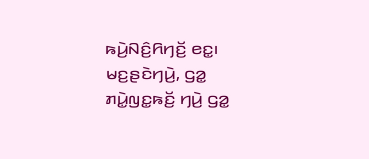ꤒꤣꤧ꤬ꤡꤢꤨ꤬ꤖꤚꤢꤩ꤬ ꤕꤢ꤭꤯
ꤗꤢ꤬ꤔꤢꤧꤚꤣꤧ꤬, ꤞꤤ꤭ ꤊꤣꤧ꤭ꤜꤢ꤭ꤒꤢꤩ꤬ ꤚꤣꤧ꤬ ꤞꤤ꤭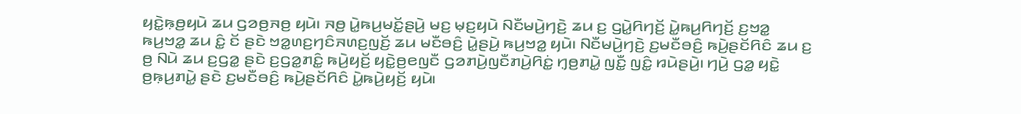ꤟꤢꤧ꤭ꤒ꤫ꤥ꤬ꤟꤣꤧ ꤘꤣ ꤞꤤꤥ꤬ꤏꤥ꤬ ꤟꤣꤧ꤯ ꤏꤥ꤬ ꤣꤧ꤭ꤒꤣ꤬ꤗꤢꤩ꤭ꤔꤣꤧ꤬ ꤗꤢ꤬ ꤗ꤫ꤢ꤬ꤟꤣꤧ ꤡꤢꤪꤗꤣꤧ꤬ꤚꤢꤧ꤬ ꤘꤣ ꤢ꤬ ꤞꤣꤧ꤭ꤖꤚꤢꤩ꤬ ꤣꤧ꤭ꤒꤣ꤬ꤖꤚꤢꤩ꤬ ꤢ꤬ꤠꤤ꤭ ꤒꤣ꤬ꤠꤤ꤭ ꤘꤣ ꤢꤨ꤭ ꤢꤩ ꤔꤢꤧ ꤠꤤ꤭ꤛꤢ꤬ꤚꤢꤨꤏꤛꤢ꤬ꤜꤢꤩ꤬ ꤘꤣ ꤗꤢꤪꤋꤢꤨ꤬ ꤣꤧ꤭ꤔꤣꤧ꤬ ꤒꤣ꤬ꤠꤤ꤭ ꤟꤣꤧ꤯ ꤡꤢꤪꤗꤣꤧ꤬ꤚꤢꤧ꤬ ꤢ꤬ꤗꤢꤪꤋꤢꤨ꤬ ꤒꤣꤧ꤬ꤔꤢꤩꤖꤢꤨ ꤘꤣ ꤢ꤬ ꤥ꤬ ꤡꤣꤧ ꤘꤣ ꤢ꤬ꤞꤤ꤭ ꤔꤢꤧ ꤢ꤬ꤞꤤ꤭ꤊꤢꤨ꤭ ꤒꤣꤧ꤬ꤟꤢꤩ꤬ ꤟꤢꤧ꤭ꤥ꤬ꤕꤜꤢꤪ ꤞꤤꤊꤣꤧ꤬ꤜꤢꤪꤊꤣꤧ꤬ꤖꤢꤦ꤭ ꤚ꤫ꤥ꤬ꤊꤣꤧ꤭ ꤜꤢꤪ꤭ ꤜꤢꤨ꤭ ꤙꤣꤧꤔꤣꤧ꤬꤯ ꤚꤣꤧ꤬ ꤞꤤ꤭ ꤟꤢꤧ꤭ ꤥ꤬ꤒ꤫ꤣ꤬ꤊꤣꤧ꤭ ꤔꤢꤧ ꤢ꤬ꤗꤢꤪꤋꤢꤨ꤬ ꤒꤣꤧ꤬ꤔꤢꤩꤖꤢꤨ ꤣꤧ꤭ꤒꤣꤧ꤬ꤟꤢꤩ꤬ ꤟꤣꤧ꤯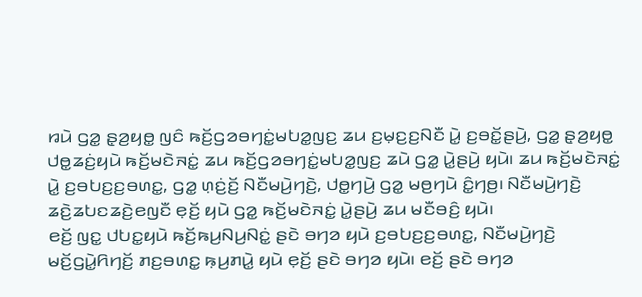ꤙꤣꤧ ꤞꤤ꤭ ꤔ꤫ꤤ꤬ꤟꤥ꤭ ꤜꤢꤨ ꤒꤢꤩ꤬ꤞꤤꤋꤚꤢꤦ꤭ꤗꤝꤤ꤭ꤜꤢ꤬ ꤘꤣ ꤢ꤬ꤗ꤫ꤢ꤬ꤢ꤬ꤡꤢꤪ ꤣꤧ꤭ ꤢ꤬ꤋꤢꤩ꤭ꤔꤣꤧ꤬, ꤞꤤ꤭ ꤔ꤫ꤤ꤬ꤟꤥ꤭ ꤓꤥ꤭ꤘꤢꤦ꤬ꤟꤣꤧ ꤒꤢꤩ꤬ꤗꤢꤧꤏꤢꤦ꤭ ꤘꤣ ꤒꤢꤩ꤬ꤞꤤꤋꤚꤢꤦ꤭ꤗꤝꤤ꤭ꤜꤢ꤬ ꤘꤣꤧ ꤞꤤ꤭ ꤣꤧ꤭ꤔꤣꤧ꤬ ꤟꤣꤧ꤯ ꤘꤣ ꤒꤢꤩ꤬ꤗꤢꤧꤏꤢꤦ꤭ ꤣꤧ꤭ ꤢ꤬ꤋꤝꤢ꤬ꤢ꤬ꤋꤛꤢ꤭, ꤞꤤ꤭ ꤛ꤫ꤢꤦ꤬ꤢꤩ꤬ ꤡꤢꤪꤗꤣꤧ꤬ꤚꤢꤧ꤬, ꤓꤥ꤭ꤚꤣꤧ꤬ ꤞꤤ꤭ ꤗꤥ꤬ꤚꤣꤧ ꤢꤨ꤭ꤚꤥ꤬꤯ ꤡꤢꤪꤗꤣꤧ꤬ꤚꤢꤧ꤬ ꤘꤢꤧ꤬ꤘꤝꤢꤘꤢꤧ꤬ꤕꤜꤢꤪ ꤕ꤫ꤢꤩ꤬ ꤟꤣꤧ ꤞꤤ꤭ ꤒꤢꤩ꤬ꤗꤢꤧꤏꤢꤦ꤭ ꤣꤧ꤭ꤔꤣꤧ꤬ ꤘꤣ ꤗꤢꤪꤋꤢꤨ꤬ ꤟꤣꤧ꤯
ꤕꤢꤩ꤬ ꤜꤢ꤭ ꤓꤝꤢ꤭ꤟꤣꤧ ꤒꤢꤩ꤬ꤒꤣ꤬ꤡꤣ꤬ꤡꤢꤦ꤭ ꤔꤢꤧ ꤋꤚꤤ ꤟꤣꤧ ꤢ꤬ꤋꤝꤢ꤬ꤢ꤬ꤋꤛꤢ꤭, ꤡꤢꤪꤗꤣꤧ꤬ꤚꤢꤧ꤬ ꤗꤢꤩ꤬ꤞꤣꤧ꤭ꤖꤚꤢꤩ꤬ ꤊꤢ꤬ꤋꤛꤢ꤭ ꤒ꤫ꤣ꤬ꤊꤣꤧ꤭ ꤟꤣꤧ ꤕ꤫ꤢꤩ꤬ ꤔꤢꤧ ꤋꤚꤤ ꤟꤣꤧ꤯ ꤕꤢꤩ꤬ ꤔꤢꤧ ꤋꤚꤤ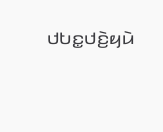ꤓꤝꤢ꤭ꤓꤢꤧ꤬ꤟꤣꤧ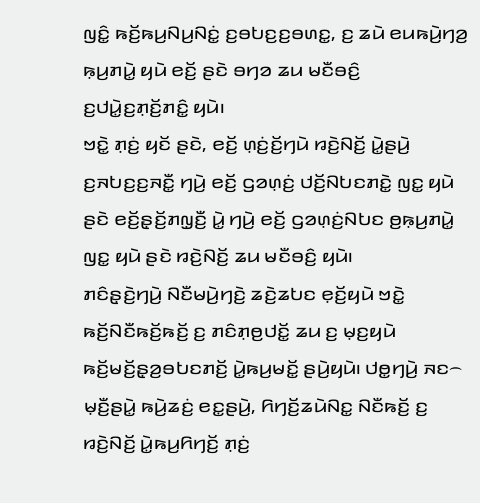ꤜꤢꤨ꤭ ꤒꤢꤩ꤬ꤒꤣ꤬ꤡꤣ꤬ꤡꤢꤦ꤭ ꤢ꤬ꤋꤝꤢ꤬ꤢ꤬ꤋꤛꤢ꤭, ꤢ꤬ ꤘꤣꤧ ꤕꤣꤒꤣꤧ꤬ꤚꤤ꤬ ꤒ꤫ꤣ꤬ꤊꤣꤧ꤭ ꤟꤣꤧ ꤕꤢꤩ꤬ ꤔꤢꤧ ꤋꤚꤤ ꤘꤣ ꤗꤢꤪꤋꤢꤨ꤬ ꤢ꤬ꤓꤣꤧ꤭ꤢ꤬ꤊ꤫ꤢꤩ꤬ꤊꤢꤨ꤭ ꤟꤣꤧ꤯
ꤠꤢꤧ꤭ ꤊ꤫ꤢꤦ꤬ ꤟꤢꤩ ꤔꤢꤧ, ꤕꤢꤩ꤬ ꤛ꤫ꤢꤦ꤬ꤢꤩ꤬ꤚꤣꤧ ꤙꤢꤧ꤬ꤡꤢꤩ꤬ ꤣꤧ꤭ꤔꤣꤧ꤬ ꤢ꤬ꤏꤝꤢ꤬ꤢ꤬ꤏꤢꤪ꤭ ꤚꤣꤧ꤬ ꤕꤢꤩ꤬ ꤞꤤꤛ꤫ꤢꤦ꤬ ꤓꤢꤩ꤬ꤡꤝꤢꤊꤢꤧ꤭ ꤜꤢ꤭ ꤟꤣꤧ ꤔꤢꤧ ꤕꤢꤩ꤬ꤔ꤫ꤢꤩ꤬ꤊꤜ꤫ꤢꤪ꤬ ꤣꤧ꤭ ꤚꤣꤧ꤬ ꤕꤢꤩ꤬ ꤞꤤꤛ꤫ꤢꤦ꤬ꤡꤝꤢ ꤥ꤬ꤒ꤫ꤣ꤬ꤊꤣꤧ꤭ ꤜꤢ꤭ ꤟꤣꤧ ꤔꤢꤧ ꤙꤢꤧ꤬ꤡꤢꤩ꤬ ꤘꤣ ꤗꤢꤪꤋꤢꤨ꤬ ꤟꤣꤧ꤯
ꤊꤢꤨꤔ꤫ꤢꤧ꤬ꤚꤣꤧ꤬ ꤡꤢꤪꤗꤣꤧ꤬ꤚꤢꤧ꤬ ꤘꤢꤧ꤬ꤘꤝꤢ ꤕ꤫ꤢꤩ꤬ꤟꤣꤧ ꤠꤢꤧ꤭ ꤒꤢꤩ꤬ꤡꤢꤪꤒꤢꤩ꤬ꤒꤢꤩ꤬ ꤢ꤬ ꤊꤢꤨꤊ꤫ꤥ꤬ꤓꤢꤩ꤭ ꤘꤣ ꤢ꤬ ꤗ꤫ꤢ꤬ꤟꤣꤧ ꤒꤢꤩ꤬ꤗꤢꤩ꤬ꤔ꤫ꤤ꤬ꤋꤝꤢꤊꤢꤩ꤬ ꤣꤧ꤭ꤒꤣ꤬ꤗꤢꤩ꤭ ꤔꤣꤧ꤬ꤟꤣꤧ꤯ ꤓꤥ꤭ꤚꤣꤧ꤬ ꤏꤢ꤮ ꤗ꤫ꤢꤪ꤬ꤔꤣꤧ꤭ ꤒꤣꤧ꤬ꤘꤢꤦ꤬ ꤕꤢ꤭ꤔꤣꤧ꤬, ꤖꤚꤢꤩ꤬ꤘꤣꤧꤡꤢ꤭ ꤡꤢꤪꤒꤢꤩ꤬ ꤢ꤬ ꤙꤢꤧ꤬ꤡꤢꤩ꤬ ꤣꤧ꤭ꤒꤣ꤬ꤖꤚꤢꤩ꤬ ꤊ꤫ꤢꤦ꤬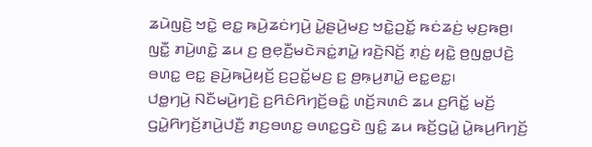ꤘꤣꤧꤜꤢꤧ꤬ ꤠꤢꤧ꤭ ꤕꤢ꤭ ꤒꤣꤧ꤬ꤘꤢꤦꤚꤣꤧ꤬ ꤣꤧ꤭ꤔꤣꤧ꤬ꤗꤢ꤬ ꤠꤢꤧ꤭ꤑꤢꤩ꤭ ꤒꤢꤦꤘꤢꤦ꤬ ꤗ꤫ꤢ꤬ꤒꤥ꤬꤯ ꤜꤢꤪ꤭ ꤊꤣꤧ꤬ꤛꤢꤧ꤭ ꤘꤣ ꤢ꤬ ꤥ꤬ꤕ꤫ꤢꤪ꤬ꤗꤢꤧꤏꤢꤦ꤭ꤊꤣꤧ꤭ ꤙꤢꤧ꤬ꤡꤢꤩ꤬ ꤊ꤫ꤢꤦ꤬ ꤟꤢꤧ꤭ ꤥ꤬ꤜꤥ꤭ꤓꤢꤧ꤬ ꤋꤛꤢ꤭ ꤕꤢ꤭ ꤔꤣꤧ꤬ꤒꤣꤧ꤬ꤟꤢꤩ꤬ ꤢ꤬ꤑꤢꤩ꤭ꤗꤢ꤬ ꤢ꤬ ꤥ꤬ꤒ꤫ꤣ꤬ꤊꤣꤧ꤭ ꤕꤢ꤭ꤕꤢ꤭꤯
ꤓꤥ꤭ꤚꤣꤧ꤬ ꤡꤢꤪꤗꤣꤧ꤬ꤚꤢꤧ꤬ ꤢ꤬ꤖꤢꤨꤖꤚꤢꤩ꤬ꤋꤢꤨ꤭ ꤛꤢꤩ꤬ꤏꤛꤢꤨ ꤘꤣ ꤢ꤬ꤖꤢꤩ꤭ ꤗꤢꤩ꤬ ꤞꤣꤧ꤭ꤖꤚꤢꤩ꤬ꤊꤣꤧ꤬ꤓꤢꤪ꤬ ꤊꤢ꤬ꤋꤛꤢ꤭ ꤋꤛꤢ꤭ꤞꤢꤧ ꤜꤢꤨ꤭ ꤘꤣ ꤒꤢꤩ꤬ꤞꤣꤧ꤭ ꤣꤧ꤭ꤒꤣ꤬ꤖꤚꤢꤩ꤬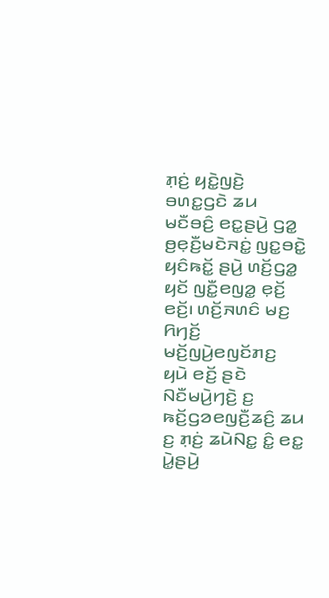ꤊ꤫ꤢꤦ꤬ ꤟꤢꤧ꤭ꤜꤢꤧ꤬ ꤋꤛꤢ꤭ꤞꤢꤧ ꤘꤣ ꤗꤢꤪꤋꤢꤨ꤬ ꤕꤢ꤭ꤔꤣꤧ꤬ ꤞꤤ꤭ ꤥ꤬ꤕ꤫ꤢꤪ꤬ꤗꤢꤧꤏꤢꤦ꤭ ꤜꤢ꤭ꤋꤢꤧ꤭ ꤟꤢꤨꤒꤢꤩ꤭ ꤔꤣꤧ꤬ ꤛꤢꤩ꤬ꤞꤤ꤭ ꤟꤢꤩ ꤜꤢꤪ꤭ꤕꤜꤤ꤭ ꤕ꤫ꤢꤩ꤬ ꤕꤢꤩ꤬꤯ ꤛꤢꤩ꤬ꤏꤛꤢꤨ ꤗꤢ꤬ ꤖꤚꤢꤩ꤬ ꤗꤢꤩ꤬ꤜꤣꤧ꤬ꤕꤜꤢꤩꤊꤢ꤬ ꤟꤣꤧ ꤕꤢꤩ꤬ ꤔꤢꤧ ꤡꤢꤪꤗꤣꤧ꤬ꤚꤢꤧ꤬ ꤢ꤬ ꤒꤢꤩ꤬ꤞꤤꤕꤜꤢꤪ꤬ꤘꤢꤨ꤬ ꤘꤣ ꤢ꤬ ꤊ꤫ꤢꤦ꤬ ꤘꤣꤧꤡꤢ꤭ ꤢꤨ꤭ ꤕꤢ꤭ ꤣꤧ꤭ꤔꤣꤧ꤬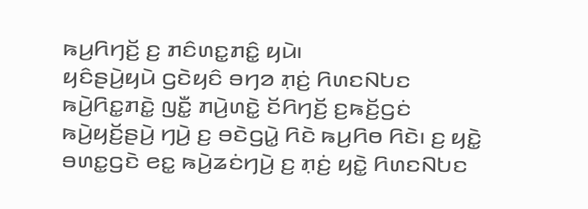ꤒꤣ꤬ꤖꤚꤢꤩ꤬ ꤢ꤬ ꤊꤢꤨꤛꤢ꤭ꤊꤢꤨ꤭ ꤟꤣꤧ꤯
ꤟꤢꤨꤔꤣꤧ꤬ꤟꤣꤧ ꤞꤢꤧꤟꤢꤨ ꤋꤚꤤ ꤊ꤫ꤢꤦ꤬ ꤖꤛꤢꤡꤝꤢ ꤒꤣꤧ꤬ꤖꤢ꤭ꤊꤢꤧ꤭ ꤜꤢꤪ꤭ ꤊꤣꤧ꤬ꤛꤢꤧ꤭ ꤢꤩꤖꤚꤢꤩ꤬ ꤢ꤬ꤒꤢꤩ꤬ꤞꤢꤦ ꤒꤣꤧ꤬ꤟꤢꤩ꤬ꤔꤣꤧ꤬ ꤚꤣꤧ꤬ ꤢ꤬ ꤋꤢꤧꤞꤣꤧ꤭ ꤖꤢꤧ ꤒꤣ꤬ꤖꤥ ꤖꤢꤧ꤯ ꤢ꤬ ꤟꤢꤧ꤭ ꤋꤛꤢ꤭ꤞꤢꤧ ꤕꤢ꤭ ꤒꤣꤧ꤬ꤘꤢꤦꤚꤣꤧ꤬ ꤢ꤬ ꤊ꤫ꤢꤦ꤬ ꤟꤢꤧ꤭ ꤖꤛꤢꤡꤝꤢ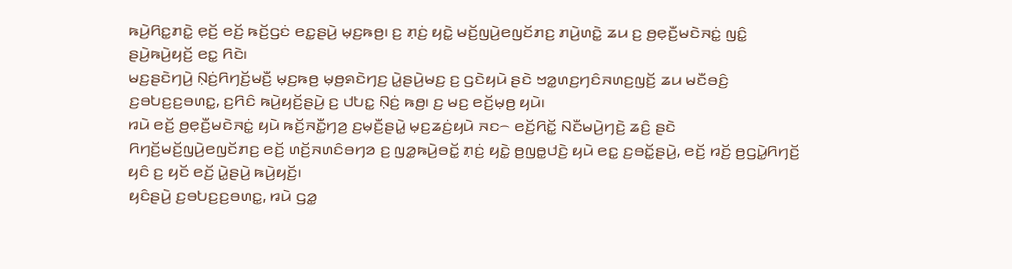ꤒꤣꤧ꤬ꤖꤢ꤭ꤊꤢꤧ꤭ ꤕ꤫ꤢꤩ꤬ ꤕꤢꤩ꤬ ꤒꤢꤩ꤬ꤞꤢꤦ ꤕꤢ꤭ꤔꤣꤧ꤬ ꤗ꤫ꤢ꤬ꤒꤥ꤬꤯ ꤢ꤬ ꤊ꤫ꤢꤦ꤬ ꤟꤢꤧ꤭ ꤗꤢꤩ꤬ꤜꤣꤧ꤬ꤕꤜꤢꤩꤊꤢ꤬ ꤊꤣꤧ꤬ꤛꤢꤧ꤭ ꤘꤣ ꤢ꤬ ꤥ꤬ꤕ꤫ꤢꤪ꤬ꤗꤢꤧꤏꤢꤦ꤭ ꤜꤢꤨ꤭ ꤔꤣꤧ꤬ꤒꤣꤧ꤬ꤟꤢꤩ꤬ ꤕꤢ꤭ ꤖꤢꤧ꤯
ꤗꤢ꤬ꤔꤢꤧꤚꤣꤧ꤬ ꤡ꤫ꤢꤦ꤬ꤖꤚꤢꤩ꤬ꤗꤢꤪ꤬ ꤗ꤫ꤢ꤬ꤒꤥ꤬ ꤗ꤫ꤥ꤬ꤎꤢꤧꤚꤢ꤬ ꤣꤧ꤭ꤔꤣꤧ꤬ꤗꤢ꤬ ꤢ꤬ ꤞꤢꤧꤟꤣꤧ ꤔꤢꤧ ꤠꤤ꤭ꤛꤢ꤬ꤚꤢꤨꤏꤛꤢ꤬ꤜꤢꤩ꤬ ꤘꤣ ꤗꤢꤪꤋꤢꤨ꤬ ꤢ꤬ꤋꤝꤢ꤬ꤢ꤬ꤋꤛꤢ꤭, ꤢ꤬ꤖꤢꤨ ꤒꤣꤧ꤬ꤟꤢꤩ꤬ꤔꤣꤧ꤬ ꤢ꤬ ꤓꤝꤢ꤭ ꤡ꤫ꤢꤦ꤬ ꤒꤥ꤬꤯ ꤢ꤬ ꤗꤢ꤬ ꤕꤢꤩ꤬ꤗ꤫ꤥ꤬ ꤟꤣꤧ꤯
ꤙꤣꤧ ꤕꤢꤩ꤬ ꤥ꤬ꤕ꤫ꤢꤪ꤬ꤗꤢꤧꤏꤢꤦ꤭ ꤟꤣꤧ ꤒꤢꤩ꤬ꤏꤢꤪ꤭ꤚꤤ꤬ ꤢ꤬ꤗ꤫ꤢꤪ꤬ꤔꤣꤧ꤭ ꤗ꤫ꤢ꤬ꤘꤢꤦ꤬ꤟꤣꤧ ꤏꤢ꤮ ꤕꤢꤩ꤬ꤖꤢꤩ꤭ ꤡꤢꤪꤗꤣꤧ꤬ꤚꤢꤧ꤬ ꤘꤢꤨ꤬ ꤔꤢꤧ ꤖꤚꤢꤩ꤬ꤗꤢꤩ꤬ꤜꤣꤧ꤬ꤕꤜꤢꤩꤊꤢ꤬ ꤕꤢꤩ꤬ ꤛꤢꤩ꤬ꤏꤛꤢꤨꤋꤚꤤ ꤢ꤬ ꤜꤤ꤭ꤒꤣꤧ꤬ꤋꤢꤩ꤭ ꤊ꤫ꤢꤦ꤬ ꤟꤢꤧ꤭ ꤥ꤬ꤜꤥ꤭ꤓꤢꤧ꤬ ꤟꤣꤧ ꤕꤢ꤭ ꤢ꤬ꤋꤢꤩ꤭ꤔꤣꤧ꤬, ꤕꤢꤩ꤬ ꤙꤢꤩ꤬ ꤥ꤬ꤞꤣꤧ꤭ꤖꤚꤢꤩ꤬ ꤟꤢꤨ ꤢ꤬ ꤟꤢꤩ ꤕꤢꤩ꤬ ꤣꤧ꤭ꤔꤣꤧ꤬ ꤒꤣꤧ꤬ꤟꤢꤩ꤬꤯
ꤟꤢꤨꤔꤣꤧ꤬ ꤢ꤬ꤋꤝꤢ꤬ꤢ꤬ꤋꤛꤢ꤭, ꤙꤣꤧ ꤞꤤ꤭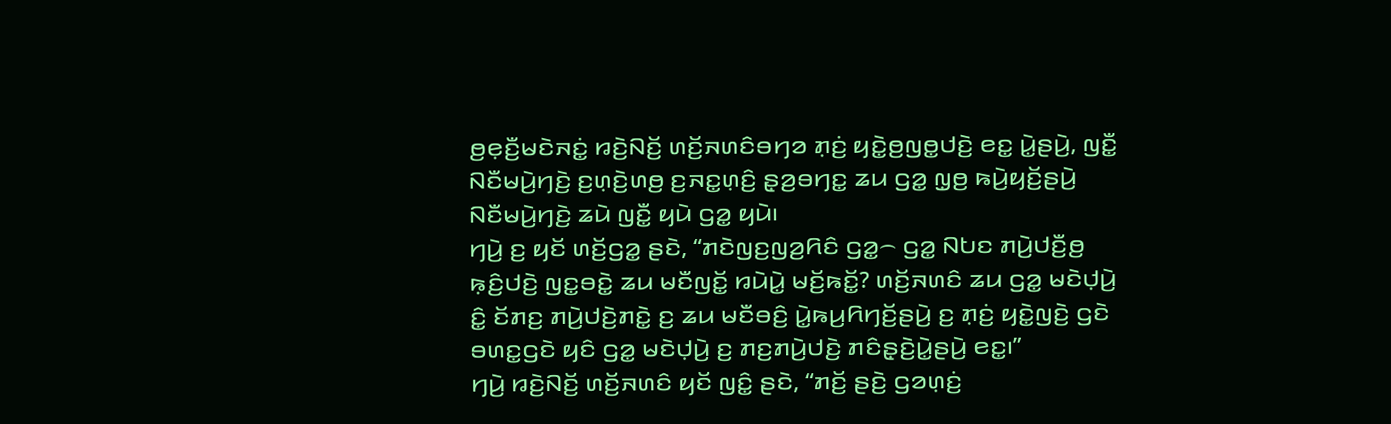ꤥ꤬ꤕ꤫ꤢꤪ꤬ꤗꤢꤧꤏꤢꤦ꤭ ꤙꤢꤧ꤬ꤡꤢꤩ꤬ ꤛꤢꤩ꤬ꤏꤛꤢꤨꤋꤚꤤ ꤊ꤫ꤢꤦ꤬ ꤟꤢꤧ꤭ꤥ꤬ꤜꤥ꤭ꤓꤢꤧ꤬ ꤕꤢ꤭ ꤣꤧ꤭ꤔꤣꤧ꤬, ꤜꤢꤪ꤭ ꤡꤢꤪꤗꤣꤧ꤬ꤚꤢꤧ꤬ ꤢ꤬ꤛ꤫ꤢꤧ꤬ꤛꤥ꤬ ꤢ꤬ꤏꤢ꤭ꤛ꤫ꤢꤨ꤬ ꤔ꤫ꤤ꤬ꤋꤚꤢ꤭ ꤘꤣ ꤞꤤ꤭ ꤜ꤫ꤥ꤬ ꤒꤣꤧ꤬ꤟꤢꤩ꤬ꤔꤣꤧ꤬ ꤡꤢꤪꤗꤣꤧ꤬ꤚꤢꤧ꤬ ꤘꤣꤧ ꤜꤢꤪ꤭ ꤟꤣꤧ ꤞꤤ꤭ ꤟꤣꤧ꤯
ꤚꤣꤧ꤬ ꤢ꤬ ꤟꤢꤩ ꤛꤢꤩ꤬ꤞꤤ꤭ ꤔꤢꤧ, “ꤊꤢꤧꤜꤢ꤬ꤜꤤ꤬ꤖꤢꤨ ꤞꤤ꤭꤮ ꤞꤤ꤭ ꤡꤝꤢ ꤊꤣꤧ꤬ꤓꤢꤪ꤬ꤥ꤬ ꤒ꤫ꤢꤨ꤬ꤓꤢꤧ꤬ ꤜꤢ꤭ꤋꤢꤧ꤭ ꤘꤣ ꤗꤢꤪꤜꤢꤩ꤭ ꤙꤣꤧꤣꤧ꤭ ꤗꤢꤩ꤬ꤒꤢꤩ꤭? ꤛꤢꤩ꤬ꤏꤛꤢꤨ ꤘꤣ ꤞꤤ꤭ ꤗꤢꤧꤓ꤫ꤣꤧ꤬ ꤢꤨ꤭ ꤢꤩꤊꤢ꤬ ꤊꤣꤧ꤬ꤓꤢꤧ꤬ꤊꤢꤧ꤭ ꤢ꤬ ꤘꤣ ꤗꤢꤪꤋꤢꤨ꤬ ꤣꤧ꤭ꤒꤣ꤬ꤖꤚꤢꤩ꤬ꤔꤣꤧ꤬ ꤢ꤬ ꤊ꤫ꤢꤦ꤬ ꤟꤢꤧ꤭ꤜꤢꤧ꤬ ꤞꤢꤧ ꤋꤛꤢ꤭ꤞꤢꤧ ꤟꤢꤨ ꤞꤤ꤭ ꤗꤢꤧꤓ꤫ꤣꤧ꤬ ꤢ꤬ ꤊꤢ꤬ꤊꤣꤧ꤬ꤓꤢꤧ꤬ ꤊꤢꤨꤔ꤫ꤢꤧ꤬ꤣꤧ꤭ꤔꤣꤧ꤬ ꤕꤢ꤭꤯”
ꤚꤣꤧ꤬ ꤙꤢꤧ꤬ꤡꤢꤩ꤬ ꤛꤢꤩ꤬ꤏꤛꤢꤨ ꤟꤢꤩ ꤜꤢꤨ꤭ ꤔꤢꤧ, “ꤊꤢꤩ꤬ ꤔꤢꤧ꤬ ꤞꤤꤛ꤫ꤢꤦ꤬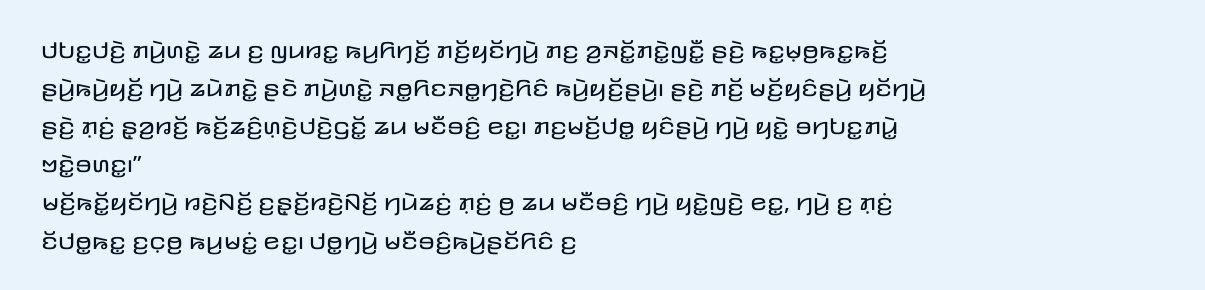ꤓꤝꤢ꤭ꤓꤢꤧ꤬ ꤊꤣꤧ꤬ꤛꤢꤧ꤭ ꤘꤣ ꤢ꤬ ꤜꤣꤙꤢ꤭ ꤒꤣ꤬ꤖꤚꤢꤩ꤬ ꤊꤢꤩ꤬ꤟꤢꤩꤚꤣꤧ꤬ ꤊꤢ꤬ ꤤ꤬ꤏꤢꤩ꤭ꤊꤢꤧ꤭ꤜꤢꤪ꤭ ꤔꤢꤧ꤬ ꤒꤢ꤭ꤗ꤫ꤥ꤬ꤒꤢ꤭ꤒꤢꤩ꤬ ꤔꤣꤧ꤬ꤒꤣꤧ꤬ꤟꤢꤩ꤬ ꤚꤣꤧ꤬ ꤘꤣꤧꤊꤢꤧ꤭ ꤔꤢꤧ ꤊꤣꤧ꤬ꤛꤢꤧ꤭ ꤏꤥ꤭ꤖꤢꤏꤥ꤭ꤚꤢꤧ꤬ꤖꤢꤨ ꤒꤣꤧ꤬ꤟꤢꤩ꤬ꤔꤣꤧ꤬꤯ ꤔꤢꤧ꤬ ꤊꤢꤩ꤬ ꤗꤢꤩ꤬ꤟꤢꤨꤔꤣꤧ꤬ ꤟꤢꤩꤚꤣꤧ꤬ ꤔꤢꤧ꤬ ꤊ꤫ꤢꤦ꤬ ꤔ꤫ꤤ꤬ꤙꤢꤩ꤬ ꤒꤢꤩ꤬ꤘꤢꤨ꤬ꤛ꤫ꤢꤧ꤬ꤓꤢꤧ꤬ꤞꤢꤩ꤭ ꤘꤣ ꤗꤢꤪꤋꤢꤨ꤬ ꤕꤢ꤭꤯ ꤊꤢ꤬ꤗꤢꤩ꤬ꤓꤥ꤭ ꤟꤢꤨꤔꤣꤧ꤬ ꤚꤣꤧ꤬ ꤟꤢꤧ꤭ ꤋꤚꤝꤢ꤭ꤊꤣꤧ꤭ ꤠꤢꤧ꤭ꤋꤛꤢ꤭꤯”
ꤗꤢꤩ꤬ꤒꤢꤩ꤭ꤟꤢꤩꤚꤣꤧ꤬ ꤙꤢꤧ꤬ꤡꤢꤩ꤬ ꤢ꤬ꤔ꤫ꤢꤩ꤬ꤙꤢꤧ꤬ꤡꤢꤩ꤬ ꤚꤣꤧꤘꤢꤦ꤬ ꤊ꤫ꤢꤦ꤬ ꤥ꤬ ꤘꤣ ꤗꤢꤪꤋꤢꤨ꤬ ꤚꤣꤧ꤬ ꤟꤢꤧ꤭ꤜꤢꤧ꤬ ꤕꤢ꤭, ꤚꤣꤧ꤬ ꤢ꤬ ꤊ꤫ꤢꤦ꤬ ꤢꤩꤓꤥ꤭ꤒꤢ꤭ ꤢ꤬ꤍ꤫ꤥ꤬ ꤒꤣ꤬ꤗꤢꤦ꤭ ꤕꤢ꤭꤯ ꤓꤥ꤭ꤚꤣꤧ꤬ ꤗꤢꤪꤋꤢꤨ꤬ꤒꤣꤧ꤬ꤔꤢꤩꤖꤢꤨ ꤢ꤬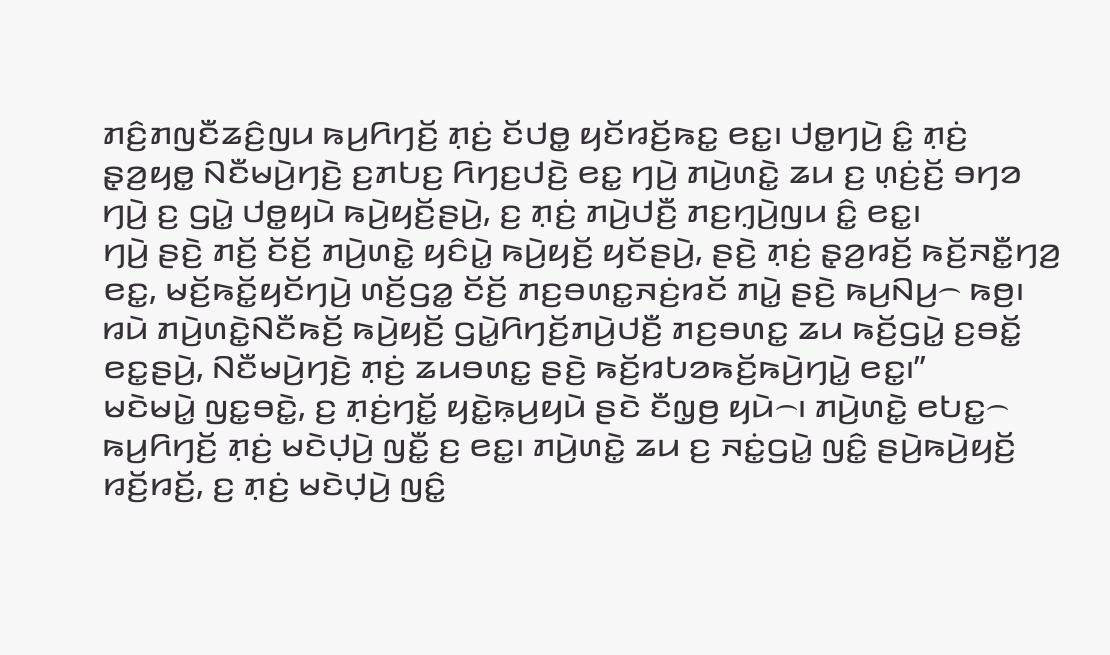ꤊꤢꤨ꤬ꤊꤜꤢꤪꤘꤢꤨ꤬ꤜꤣ ꤒꤣ꤬ꤖꤚꤢꤩ꤬ ꤊ꤫ꤢꤦ꤬ ꤢꤩꤓꤥ꤭ ꤟꤢꤩꤙꤢꤩ꤬ꤒꤢ꤭ ꤕꤢ꤭꤯ ꤓꤥ꤭ꤚꤣꤧ꤬ ꤢꤨ꤭ ꤊ꤫ꤢꤦ꤬ ꤔ꤫ꤤ꤬ꤟꤥ꤭ ꤡꤢꤪꤗꤣꤧ꤬ꤚꤢꤧ꤬ ꤢ꤬ꤊꤝꤢ꤬ ꤖꤚꤢ꤬ꤓꤢꤧ꤬ ꤕꤢ꤭ ꤚꤣꤧ꤬ ꤊꤣꤧ꤬ꤛꤢꤧ꤭ ꤘꤣ ꤢ꤬ ꤛ꤫ꤢꤦ꤬ꤢꤩ꤬ ꤋꤚꤤ ꤚꤣꤧ꤬ ꤢ꤬ ꤞꤣꤧ꤭ ꤓꤥ꤭ꤟꤣꤧ ꤒꤣꤧ꤬ꤟꤢꤩ꤬ꤔꤣꤧ꤬, ꤢ꤬ ꤊ꤫ꤢꤦ꤬ ꤊꤣꤧ꤬ꤓꤢꤪ꤬ ꤊꤢ꤬ꤚ꤫ꤣꤧ꤬ꤜꤣ ꤢꤨ꤭ ꤕꤢ꤭꤯
ꤚꤣꤧ꤬ ꤔꤢꤧ꤬ ꤊꤢꤩ꤬ ꤢꤩꤢꤩ꤬ ꤊꤣꤧ꤬ꤛꤢꤧ꤭ ꤟꤢꤨꤣꤧ꤭ ꤒꤣꤧ꤬ꤟꤢꤩ꤬ ꤟꤢꤩꤔꤣꤧ꤬, ꤔꤢꤧ꤬ ꤊ꤫ꤢꤦ꤬ ꤔ꤫ꤤ꤬ꤙꤢꤩ꤬ ꤒꤢꤩ꤬ꤏꤢꤪ꤭ꤚꤤ꤬ ꤕꤢ꤭, ꤗꤢꤩ꤬ꤒꤢꤩ꤭ꤟꤢꤩꤚꤣꤧ꤬ ꤛꤢꤩ꤬ꤞꤤ꤭ ꤢꤩꤢꤩ꤬ ꤊꤢ꤬ꤋꤛꤢ꤭ꤏꤢꤦ꤬ꤙꤢꤩ ꤊꤣꤧ꤭ ꤔꤢꤧ꤬ ꤒꤣ꤬ꤡꤣ꤬꤮ ꤒꤥ꤬꤯ ꤙꤣꤧ ꤊꤣꤧ꤬ꤛꤢꤧ꤭ꤡꤢꤪꤒꤢꤩ꤬ ꤒꤣꤧ꤬ꤟꤢꤩ꤬ ꤞꤣꤧ꤭ꤖꤚꤢꤩ꤬ꤊꤣꤧ꤬ꤓꤢꤪ꤬ ꤊꤢ꤬ꤋꤛꤢ꤭ ꤘꤣ ꤒꤢꤩ꤬ꤞꤣꤧ꤭ ꤢ꤬ꤋꤢꤩ꤭ ꤕꤢ꤭ꤔꤣꤧ꤬, ꤡꤢꤪꤗꤣꤧ꤬ꤚꤢꤧ꤬ ꤊ꤫ꤢꤦ꤬ ꤘꤣꤋꤛꤢ꤭ ꤔꤢꤧ꤬ ꤒꤢꤩ꤬ꤙꤝꤤꤒꤢꤩ꤬ꤒꤣꤧ꤬ꤚꤣꤧ꤭ ꤕꤢ꤭꤯”
ꤗꤢꤧꤗꤣꤧ꤭ ꤜꤢ꤭ꤋꤢꤧ꤭, ꤢ꤬ ꤊ꤫ꤢꤦ꤬ꤚꤢꤩ꤭ ꤟꤢꤧ꤭ꤒ꤫ꤣ꤬ꤟꤣꤧ ꤔꤢꤧ ꤢꤪꤜ꤫ꤥ꤬ ꤟꤣꤧ꤮꤯ ꤊꤣꤧ꤬ꤛꤢꤧ꤭ ꤕꤝꤢ꤭꤮ ꤒꤣ꤬ꤖꤚꤢꤩ꤬ ꤊ꤫ꤢꤦ꤬ ꤗꤢꤧꤓ꤫ꤣꤧ꤬ ꤜꤢꤪ꤭ ꤢ꤬ ꤕꤢ꤭꤯ ꤊꤣꤧ꤬ꤛꤢꤧ꤭ ꤘꤣ ꤢ꤬ ꤏꤢꤦ꤭ꤞꤣꤧ꤭ ꤜꤢꤨ꤭ ꤔꤣꤧ꤬ꤒꤣꤧ꤬ꤟꤢꤩ꤬ ꤙꤢꤩ꤬ꤙꤢꤩ꤬, ꤢ꤬ ꤊ꤫ꤢꤦ꤬ ꤗꤢꤧꤓ꤫ꤣꤧ꤬ ꤜꤢꤨ꤭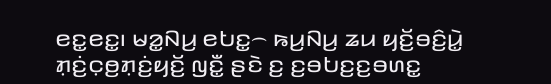ꤕꤢ꤭ꤕꤢ꤭꤯ ꤗꤤ꤭ꤡꤣ꤬ ꤕꤝꤢ꤭꤮ ꤒꤣ꤬ꤡꤣ꤬ ꤘꤣ ꤟꤢꤩ꤬ꤋꤢꤨ꤬ꤣꤧ꤭ ꤊ꤫ꤢꤦ꤬ꤍ꤫ꤥ꤬ꤊ꤫ꤢꤦ꤬ꤟꤢꤩ꤬ ꤜꤢꤪ꤭ ꤔꤢꤧ ꤢ꤬ ꤢ꤬ꤋꤝꤢ꤬ꤢ꤬ꤋꤛꤢ꤭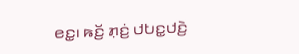ꤕꤢ꤭꤯ ꤒꤢꤩ꤬ ꤊ꤫ꤢꤦ꤬ ꤓꤝꤢ꤭ꤓꤢꤧ꤬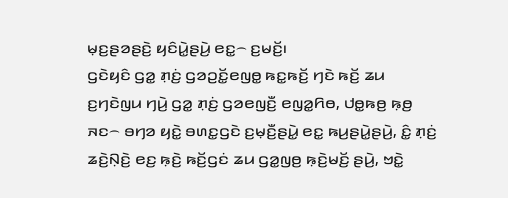ꤗ꤫ꤢ꤬ꤔꤤꤔꤢꤧ꤬ ꤟꤢꤨꤣꤧ꤭ꤔꤣꤧ꤬ ꤕꤢ꤭꤮ ꤢ꤬ꤗꤢꤩ꤬꤯
ꤞꤢꤧꤟꤢꤨ ꤞꤤ꤭ ꤊ꤫ꤢꤦ꤬ ꤞꤤꤑꤢꤩ꤭ꤕꤜꤥ꤭ ꤒꤢ꤭ꤒꤢꤩ꤬ ꤚꤢꤧ ꤒꤢꤩ꤬ ꤘꤣ ꤢ꤬ꤚꤢꤧꤜꤣ ꤚꤣꤧ꤬ ꤞꤤ꤭ ꤊ꤫ꤢꤦ꤬ ꤞꤤꤕꤜꤢꤪ꤬ ꤕꤜꤤ꤭ꤖꤥ, ꤓꤥ꤭ꤒꤥ꤬ ꤒ꤫ꤥ꤬ ꤏꤢ꤮ ꤋꤚꤤ ꤟꤢꤧ꤭ ꤋꤛꤢ꤭ꤞꤢꤧ ꤢ꤬ꤗ꤫ꤢꤪ꤬ꤔꤣꤧ꤭ ꤕꤢ꤭ ꤒꤣ꤬ꤔꤣꤧ꤭ꤔꤣꤧ꤬, ꤢꤨ꤭ ꤊ꤫ꤢꤦ꤬ ꤘꤢꤧ꤬ꤡ꤫ꤢꤧ꤬ ꤕꤢ꤬ ꤒ꤫ꤢꤧ꤬ ꤒꤢꤩ꤬ꤞꤢꤦ ꤘꤣ ꤞꤤ꤭ꤜꤥ꤬ ꤒ꤫ꤢꤧ꤬ꤗꤢꤩ꤬ ꤔꤣꤧ꤬, ꤠꤢꤧ꤭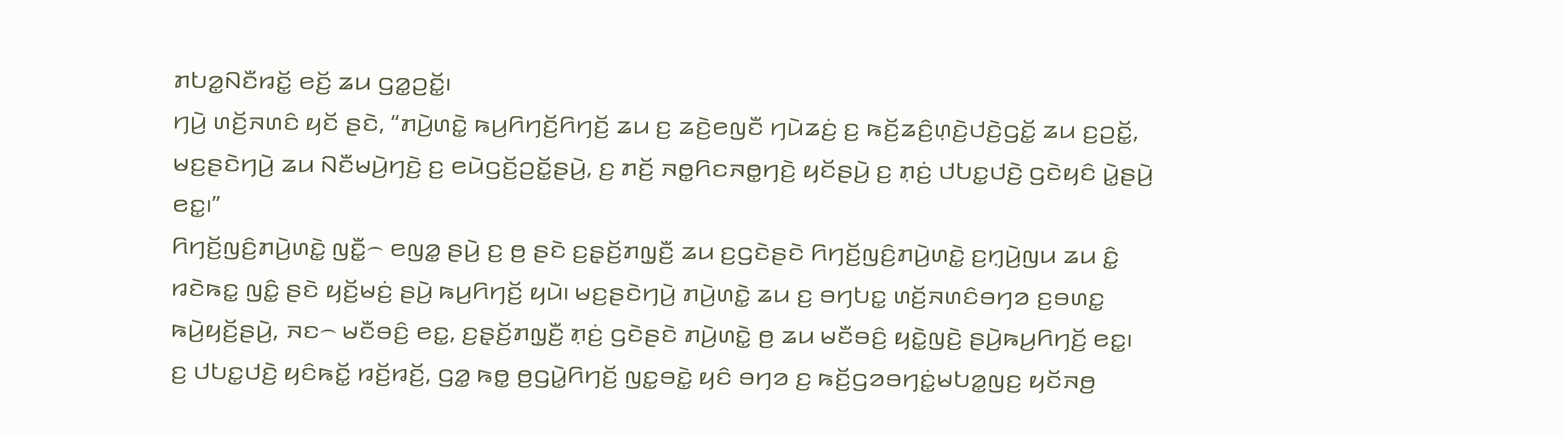ꤊꤝꤤ꤭ꤡꤢꤪꤙꤢꤩ꤭ ꤕꤢꤩ꤬ ꤘꤣ ꤞꤤ꤭ꤑꤢꤩ꤭꤯
ꤚꤣꤧ꤬ ꤛꤢꤩ꤬ꤏꤛꤢꤨ ꤟꤢꤩ ꤔꤢꤧ, “ꤊꤣꤧ꤬ꤛꤢꤧ꤭ ꤒꤣ꤬ꤖꤚꤢꤩ꤬ꤖꤚꤢꤩ꤬ ꤘꤣ ꤢ꤬ ꤘꤢꤧ꤬ꤕꤜꤢꤪ ꤚꤣꤧꤘꤢꤦ꤬ ꤢ꤬ ꤒꤢꤩ꤬ꤘꤢꤨ꤬ꤛ꤫ꤢꤧ꤬ꤓꤢꤧ꤬ꤞꤢꤩ꤭ ꤘꤣ ꤢ꤬ꤑꤢꤩ꤭, ꤗꤢ꤬ꤔꤢꤧꤚꤣꤧ꤬ ꤘꤣ ꤡꤢꤪꤗꤣꤧ꤬ꤚꤢꤧ꤬ ꤢ꤬ ꤕꤣꤧꤞꤢꤩ꤬ꤑꤢꤩ꤭ꤔꤣꤧ꤬, ꤢ꤬ ꤊꤢꤩ꤬ ꤏꤥ꤭ꤖꤢꤏꤥ꤭ꤚꤢꤧ꤬ ꤟꤢꤩꤔꤣꤧ꤬ ꤢ꤬ ꤊ꤫ꤢꤦ꤬ ꤓꤝꤢ꤭ꤓꤢꤧ꤬ ꤞꤢꤧꤟꤢꤨ ꤣꤧ꤭ꤔꤣꤧ꤬ ꤕꤢ꤭꤯”
ꤖꤚꤢꤩ꤬ꤜꤢꤨ꤬ꤊꤣꤧ꤬ꤛꤢꤧ꤭ ꤜꤢꤪ꤭꤮ ꤕꤜꤤ꤭ ꤔꤣꤧ꤬ ꤢ꤬ ꤥ꤬ ꤔꤢꤧ ꤢ꤬ꤔ꤫ꤢꤩ꤬ꤊꤜ꤫ꤢꤪ꤬ ꤘꤣ ꤢ꤬ꤞꤢꤧꤔꤢꤧ ꤖꤚꤢꤩ꤬ꤜꤢꤨ꤬ꤊꤣꤧ꤬ꤛꤢꤧ꤭ ꤢ꤬ꤚ꤫ꤣꤧ꤬ꤜꤣ ꤘꤣ ꤢꤨ꤭ ꤙꤢꤧꤒꤢ꤭ ꤜꤢꤨ꤭ ꤔꤢꤧ ꤟꤢꤩ꤬ꤗꤢꤦ꤬ ꤔꤣꤧ꤬ ꤒꤣ꤬ꤖꤚꤢꤩ꤬ ꤟꤣꤧ꤯ ꤗꤢ꤬ꤔꤢꤧꤚꤣꤧ꤬ ꤊꤣꤧ꤬ꤛꤢꤧ꤭ ꤘꤣ ꤢ꤬ ꤋꤚꤝꤢ꤭ ꤛꤢꤩ꤬ꤏꤛꤢꤨꤋꤚꤤ ꤢ꤬ꤋꤛꤢ꤭ ꤒꤣꤧ꤬ꤟꤢꤩ꤬ꤔꤣꤧ꤬, ꤏꤢ꤮ ꤗꤢꤪꤋꤢꤨ꤬ ꤕꤢ꤭, ꤢ꤬ꤔ꤫ꤢꤩ꤬ꤊꤜ꤫ꤢꤪ꤬ ꤊ꤫ꤢꤦ꤬ ꤞꤢꤧꤔꤢꤧ ꤊꤣꤧ꤬ꤛꤢꤧ꤭ ꤥ꤬ ꤘꤣ ꤗꤢꤪꤋꤢꤨ꤬ ꤟꤢꤧ꤭ꤜꤢꤧ꤬ ꤔꤣꤧ꤬ꤒꤣ꤬ꤖꤚꤢꤩ꤬ ꤕꤢ꤭꤯
ꤢ꤬ ꤓꤝꤢ꤭ꤓꤢꤧ꤬ ꤟꤢꤨꤒꤢꤩ꤭ ꤙꤢꤩ꤬ꤙꤢꤩ꤬, ꤞꤤ꤭ ꤒꤥ꤭ ꤥ꤬ꤞꤣꤧ꤭ꤖꤚꤢꤩ꤬ ꤜꤢ꤭ꤋꤢꤧ꤭ ꤟꤢꤨ ꤋꤚꤤ ꤢ꤬ ꤒꤢꤩ꤬ꤞꤤꤋꤚꤢꤦ꤭ꤗꤝꤤ꤭ꤜꤢ꤬ ꤟꤢꤩꤏꤥ꤬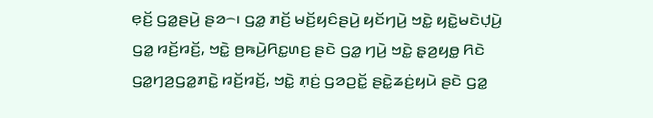ꤕ꤫ꤢꤩ꤬ ꤞꤤ꤭ꤔꤣꤧ꤬ ꤔꤤ꤮꤯ ꤞꤤ꤭ ꤊꤢꤩ꤬ ꤗꤢꤩ꤬ꤟꤢꤨꤔꤣꤧ꤬ ꤟꤢꤩꤚꤣꤧ꤬ ꤠꤢꤧ꤭ ꤟꤢꤧ꤭ꤗꤢꤧꤓ꤫ꤣꤧ꤬ ꤞꤤ꤭ ꤙꤢꤩ꤬ꤙꤢꤩ꤬, ꤠꤢꤧ꤭ ꤥ꤬ꤒꤣꤧ꤬ꤖꤢ꤭ꤛꤢ꤬ ꤔꤢꤧ ꤞꤤ꤭ ꤚꤣꤧ꤬ ꤠꤢꤧ꤭ ꤔ꤫ꤤ꤬ꤟꤥ꤭ ꤖꤢꤧ ꤞꤤ꤭ꤚꤤ꤬ꤞꤤ꤭ꤊꤢꤧ꤭ ꤙꤢꤩ꤬ꤙꤢꤩ꤬, ꤠꤢꤧ꤭ ꤊ꤫ꤢꤦ꤬ ꤞꤤꤑꤢꤩ꤭ ꤔꤢꤧ꤭ꤘꤢꤦ꤬ꤟꤣꤧ ꤔꤢꤧ ꤞꤤ꤭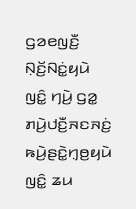ꤞꤤꤕꤜꤢꤪ꤬ ꤡ꤫ꤢꤩ꤬ꤡꤢꤦ꤭ꤟꤣꤧ ꤜꤢꤨ꤭ ꤚꤣꤧ꤬ ꤞꤤ꤭ ꤊꤣꤧ꤬ꤓꤢꤪ꤬ꤏꤢꤏꤢꤦ꤬ ꤒꤣꤧ꤬ꤔꤢꤧ꤭ꤚ꤫ꤥ꤬ꤟꤣꤧ ꤜꤢꤨ꤭ ꤘꤣ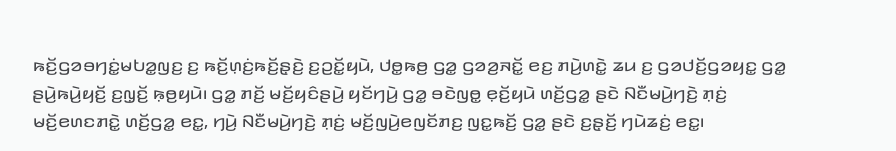ꤒꤢꤩ꤬ꤞꤤꤋꤚꤢꤦ꤭ꤗꤝꤤ꤭ꤜꤢ꤬ ꤢ꤬ ꤒꤢꤩ꤬ꤛ꤫ꤢꤦ꤬ꤒꤢꤩ꤬ꤔ꤫ꤢꤧ꤬ ꤢ꤬ꤑꤢꤩ꤭ꤟꤣꤧ, ꤓꤥ꤭ꤒꤥ꤬ ꤞꤤ꤭ ꤞꤤꤤ꤬ꤏꤢꤩ꤭ ꤕꤢ꤬ ꤊꤣꤧ꤬ꤛꤢꤧ꤭ ꤘꤣ ꤢ꤬ ꤞꤤꤓꤢꤩ꤬ꤞꤤꤟꤢ꤭ ꤞꤤ꤭ ꤔꤣꤧ꤬ꤒꤣꤧ꤬ꤟꤢꤩ꤬ ꤢ꤬ꤜ꤫ꤢꤩ꤬ ꤒ꤫ꤥ꤬ꤟꤣꤧ꤯ ꤞꤤ꤭ ꤊꤢꤩ꤬ ꤗꤢꤩ꤬ꤟꤢꤨꤔꤣꤧ꤬ ꤟꤢꤩꤚꤣꤧ꤬ ꤞꤤ꤭ ꤋꤢꤧꤜꤥ꤭ ꤕ꤫ꤢꤩ꤬ꤟꤣꤧ ꤛꤢꤩ꤬ꤞꤤ꤭ ꤔꤢꤧ ꤡꤢꤪꤗꤣꤧ꤬ꤚꤢꤧ꤬ ꤊ꤫ꤢꤦ꤬ ꤗꤢꤩ꤬ꤕꤛꤢꤊꤢꤧ꤭ ꤛꤢꤩ꤬ꤞꤤ꤭ ꤕꤢ꤭, ꤚꤣꤧ꤬ ꤡꤢꤪꤗꤣꤧ꤬ꤚꤢꤧ꤬ ꤊ꤫ꤢꤦ꤬ ꤗꤢꤩ꤬ꤜꤣꤧ꤬ꤕꤜꤢꤩꤊꤢ꤬ ꤜꤢ꤭ꤒꤢꤩ꤬ ꤞꤤ꤭ ꤔꤢꤧ ꤢ꤬ꤔ꤫ꤢꤩ꤬ ꤚꤣꤧꤘꤢꤦ꤬ ꤕꤢ꤭꤯